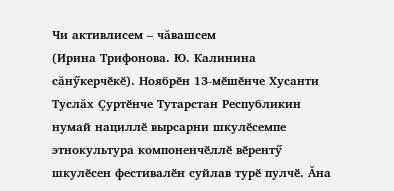Чи активлисем – чăвашсем
(Ирина Трифонова. Ю. Калинина сăнӳкерчӗкӗ). Ноябрӗн 13-мӗшӗнче Хусанти Туслăх Çуртӗнче Тутарстан Республикин нумай нациллӗ вырсарни шкулӗсемпе этнокультура компоненчӗллӗ вӗрентӳ шкулӗсен фестивалӗн суйлав турӗ пулчӗ. Ăна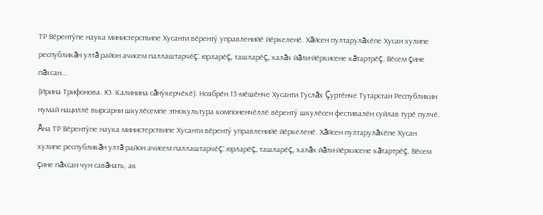ТР Вӗрентӳпе наука министерствипе Хусанти вӗрентӳ управленийӗ йӗркеленӗ. Хăйсен пултарулăхӗпе Хусан хулипе республикăн ултă район ачисем паллаштарчӗç: юрларӗç, ташларӗç, халăх йăли-йӗркисене кăтартрӗç. Вӗсем çине пăхсан...
(Ирина Трифонова. Ю. Калинина сăнӳкерчӗкӗ). Ноябрӗн 13-мӗшӗнче Хусанти Туслăх Çуртӗнче Тутарстан Республикин нумай нациллӗ вырсарни шкулӗсемпе этнокультура компоненчӗллӗ вӗрентӳ шкулӗсен фестивалӗн суйлав турӗ пулчӗ. Ăна ТР Вӗрентӳпе наука министерствипе Хусанти вӗрентӳ управленийӗ йӗркеленӗ. Хăйсен пултарулăхӗпе Хусан хулипе республикăн ултă район ачисем паллаштарчӗç: юрларӗç, ташларӗç, халăх йăли-йӗркисене кăтартрӗç. Вӗсем çине пăхсан чун савăнать, ак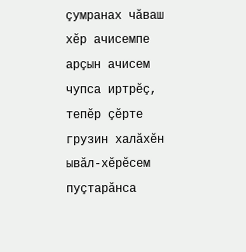çумранах чăваш хӗр ачисемпе арçын ачисем чупса иртрӗç, тепӗр çӗрте грузин халăхӗн ывăл-хӗрӗсем пуçтарăнса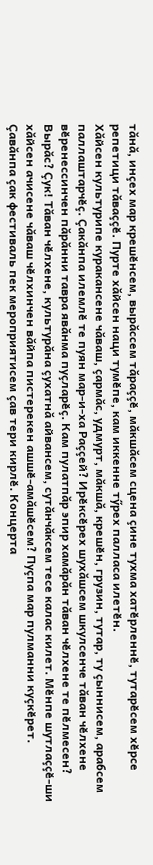тăнă, инçех мар крешӗнсем, вырăссем тăраççӗ, мăкшăсем сцена çине тухма хатӗрленнӗ, тутарӗсем хӗрсе репетици тăваççӗ. Пурте хăйсен наци тумӗпе, кам иккенне тӳрех палласа илетӗн.
Хăйсен культурипе куракансене чăваш, çармăс, удмурт, мăкшă, крешӗн, грузин, тутар, ту çыннисем, арабсем паллаштарчӗç. Çакăнпа илемлӗ те пуян мар-и-ха Раççей? Ирӗксӗрех шухăшсем шкулсенче тăван чӗлхене вӗренессинчен пăрăнни тавра явăнма пуçларӗç. Кам пулатпăр эпир хамăрăн тăван чӗлхене те пӗлмесен? Вырăс? Çук! Тăван чӗлхене, культурăна çухатнă айвансем, сутăнчăксем тесе калас килет. Мӗнпе шутлаççӗ-ши хăйсен ачисене чăваш чӗлхинчен вăйпа пистерекен ашшӗ-амăшӗсем? Пуçпа мар пулманни куçкӗрет.
Çавăнпа çак фестиваль пек мероприятисем çав тери кирлӗ. Концерта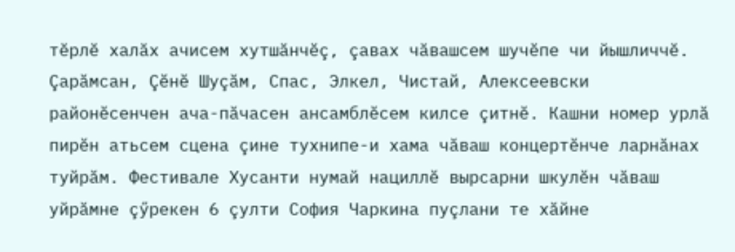тӗрлӗ халăх ачисем хутшăнчӗç, çавах чăвашсем шучӗпе чи йышличчӗ. Çарăмсан, Çӗнӗ Шуçăм, Спас, Элкел, Чистай, Алексеевски районӗсенчен ача-пăчасен ансамблӗсем килсе çитнӗ. Кашни номер урлă пирӗн атьсем сцена çине тухнипе-и хама чăваш концертӗнче ларнăнах туйрăм. Фестивале Хусанти нумай нациллӗ вырсарни шкулӗн чăваш уйрăмне çӳрекен 6 çулти София Чаркина пуçлани те хăйне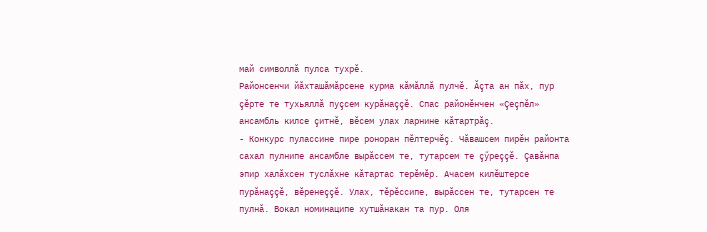май символлă пулса тухрӗ.
Районсенчи йăхташăмăрсене курма кăмăллă пулчӗ. Ăçта ан пăх, пур çӗрте те тухьяллă пуçсем курăнаççӗ. Спас районӗнчен «Çеçпӗл» ансамбль килсе çитнӗ, вӗсем улах ларнине кăтартрăç.
- Конкурс пулассине пире роноран пӗлтерчӗç. Чăвашсем пирӗн районта сахал пулнипе ансамбле вырăссем те, тутарсем те çӳреççӗ. Çавăнпа эпир халăхсен туслăхне кăтартас терӗмӗр. Ачасем килӗштерсе пурăнаççӗ, вӗренеççӗ. Улах, тӗрӗссипе, вырăссен те, тутарсен те пулнă. Вокал номинаципе хутшăнакан та пур. Оля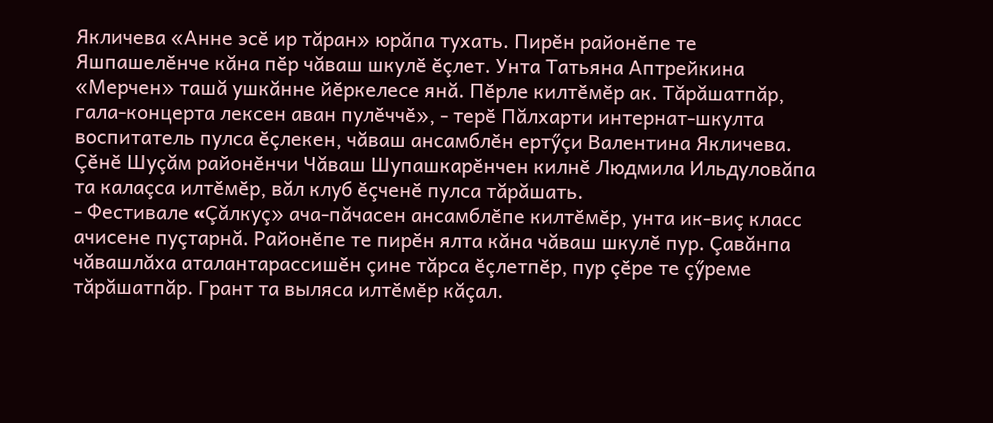Якличева «Анне эсӗ ир тăран» юрăпа тухать. Пирӗн районӗпе те Яшпашелӗнче кăна пӗр чăваш шкулӗ ӗçлет. Унта Татьяна Аптрейкина «Мерчен» ташă ушкăнне йӗркелесе янă. Пӗрле килтӗмӗр ак. Тăрăшатпăр, гала-концерта лексен аван пулӗччӗ», - терӗ Пăлхарти интернат-шкулта воспитатель пулса ӗçлекен, чăваш ансамблӗн ертӳçи Валентина Якличева.
Çӗнӗ Шуçăм районӗнчи Чăваш Шупашкарӗнчен килнӗ Людмила Ильдуловăпа та калаçса илтӗмӗр, вăл клуб ӗçченӗ пулса тăрăшать.
- Фестивале «Çăлкуç» ача-пăчасен ансамблӗпе килтӗмӗр, унта ик-виç класс ачисене пуçтарнă. Районӗпе те пирӗн ялта кăна чăваш шкулӗ пур. Çавăнпа чăвашлăха аталантарассишӗн çине тăрса ӗçлетпӗр, пур çӗре те çӳреме тăрăшатпăр. Грант та выляса илтӗмӗр кăçал.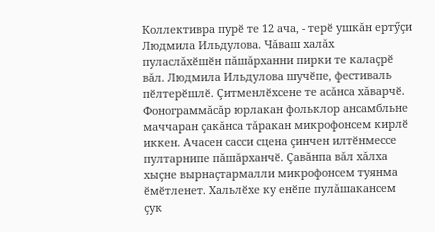Коллективра пурӗ те 12 ача, - терӗ ушкăн ертӳçи Людмила Ильдулова. Чăваш халăх пуласлăхӗшӗн пăшăрханни пирки те калаçрӗ вăл. Людмила Ильдулова шучӗпе, фестиваль пӗлтерӗшлӗ. Çитменлӗхсене те асăнса хăварчӗ. Фонограммăсăр юрлакан фольклор ансамбльне маччаран çакăнса тăракан микрофонсем кирлӗ иккен. Ачасен сасси сцена çинчен илтӗнмессе пултарнипе пăшăрханчӗ. Çавăнпа вăл хăлха хыçне вырнаçтармалли микрофонсем туянма ӗмӗтленет. Хальлӗхе ку енӗпе пулăшакансем çук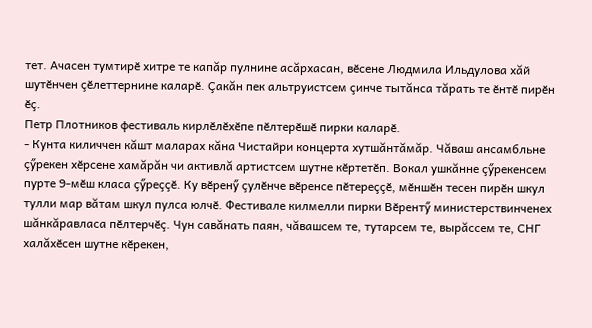тет. Ачасен тумтирӗ хитре те капăр пулнине асăрхасан, вӗсене Людмила Ильдулова хăй шутӗнчен çӗлеттернине каларӗ. Çакăн пек альтруистсем çинче тытăнса тăрать те ӗнтӗ пирӗн ӗç.
Петр Плотников фестиваль кирлӗлӗхӗпе пӗлтерӗшӗ пирки каларӗ.
- Кунта киличчен кăшт маларах кăна Чистайри концерта хутшăнтăмăр. Чăваш ансамбльне çӳрекен хӗрсене хамăрăн чи активлă артистсем шутне кӗртетӗп. Вокал ушкăнне çӳрекенсем пурте 9-мӗш класа çӳреççӗ. Ку вӗренӳ çулӗнче вӗренсе пӗтереççӗ, мӗншӗн тесен пирӗн шкул тулли мар вăтам шкул пулса юлчӗ. Фестивале килмелли пирки Вӗрентӳ министерствинченех шăнкăравласа пӗлтерчӗç. Чун савăнать паян, чăвашсем те, тутарсем те, вырăссем те, СНГ халăхӗсен шутне кӗрекен,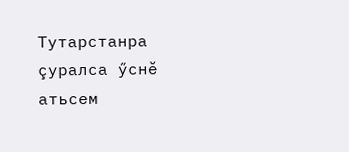Тутарстанра çуралса ӳснӗ атьсем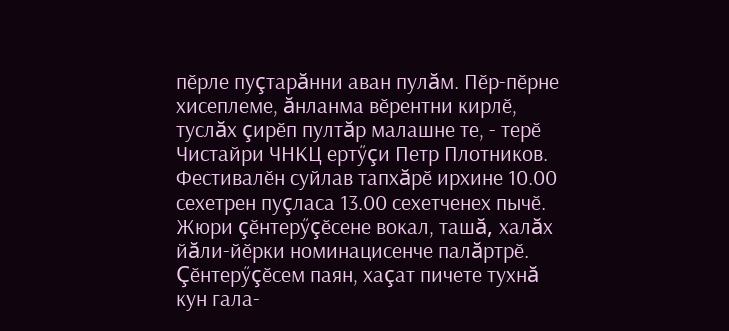пӗрле пуçтарăнни аван пулăм. Пӗр-пӗрне хисеплеме, ăнланма вӗрентни кирлӗ, туслăх çирӗп пултăр малашне те, - терӗ Чистайри ЧНКЦ ертӳçи Петр Плотников.
Фестивалӗн суйлав тапхăрӗ ирхине 10.00 сехетрен пуçласа 13.00 сехетченех пычӗ. Жюри çӗнтерӳçӗсене вокал, ташă, халăх йăли-йӗрки номинацисенче палăртрӗ. Çӗнтерӳçӗсем паян, хаçат пичете тухнă кун гала-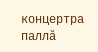концертра паллă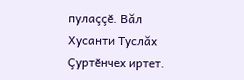пулаççӗ. Вăл Хусанти Туслăх Çуртӗнчех иртет.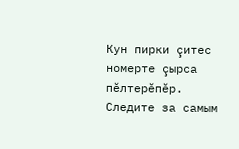Кун пирки çитес номерте çырса пӗлтерӗпӗр.
Следите за самым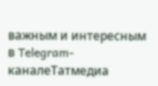важным и интересным в Telegram-каналеТатмедиа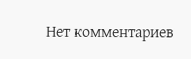Нет комментариев